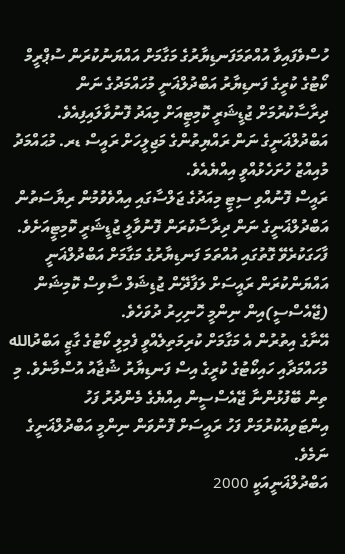ހުސްވެފައިވާ އުއްތަމަފަނޑިޔާރުގެ މަގާމަށް އައްޔަނުކުރަން ސުޕްރީމް ކޯޓުގެ ކުރީގެ ފަނޑިޔާރު އަބްދުލްޣަނީ މުހައްމަދުގެ ނަން ދިރާސާކުރުމަށް ޖުޑީޝަރީ ކޮމިޓީއަށް މިއަދު ފޮނުވާލައިފިއެވެ.
އަބްދުލްޣަނީގެ ނަން ރައްޔިތުންގެ މަޖިލީހަށް ރައީސް ޑރ. މުޙައްމަދު މުއިއްޒު ހުށަހެޅުއްވީ އިއްޔެއެވެ.
ރައީސް ފޮނުއްވި ސިޓީ މިއަދުގެ ޖަލްސާގައި އިއްވެވުމުން ރިޔާސަތުން އަބްދުލްޣަނީގެ ނަން ދިރާސާކުރަން ފޮނުވާލީ ޖުޑީޝަރީ ކޮމިޓީއަށެވެ.
ފާހަގަކުރެވޭ ގޮތުގައި އުއްތަމަ ފަނޑިޔާރުގެ މަގާމަށް އަބްދުލްޣަނީ އައްޔަންކުރަން ރައީސަށް ލަފާދޭން ޖުޑިޝަލް ސާވިސް ކޮމިޝަން (ޖޭއެސްސީ)އިން ނިންމީ ހޮނިހިރު ދުވަހެވެ.
އޭނާގެ އިތުރުން އެ މަގާމަށް ކުރިމަތިލެއްވީ ފެމިލީ ކޯޓުގެ ގާޒީ އަބްދުالله މުހައްމަދާއި ހައިކޯޓުގެ ކުރީގެ އިސް ފަނޑިޔާރު ޝުޖާއު އުސްމާނެވެ. މި ތިން ބޭފުޅުންނާ ޖޭއެސްސީން އިއްޔެގެ މެންދުރު ފަހު އިންޓަވިއުކުރުމަށް ފަހު ރައީސަށް ފޮނުވަން ނިންމީ އަބްދުލްޣަނީގެ ނަމެވެ.
އަބްދުލްޣަނީއަކީ 2000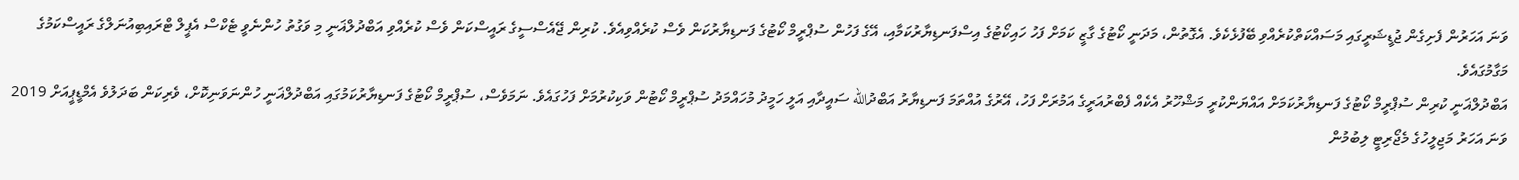ވަނަ އަހަރުން ފެށިގެން ޖުޑީޝަރީގައި މަސައްކަތްކުރެއްވި ބޭފުޅެކެވެ. އެގޮތުން، މަދަނީ ކޯޓުގެ ގާޒީ ކަމަށް ފަހު ހައިކޯޓުގެ އިސްފަނޑިޔާރުކަމާއި، އޭގެ ފަހުން ސުޕްރީމް ކޯޓުގެ ފަނޑިޔާރުކަން ވެސް ކުރެއްވިއެވެ. ކުރިން ޖޭއެސްސީގެ ރައީސްކަން ވެސް ކުރެއްވި އަބްދުލްޣަނީ މި ވަގުތު ހުންނެވީ ޓެކްސް އެޕީލް ޓްރައިބިއުނަލްގެ ރައީސްކަމުގެ މަގާމުގައެވެ.
އަބްދުލްޣަނީ ކުރިން ސުޕްރީމް ކޯޓުގެ ފަނޑިޔާރުކަމަށް އައްޔަންކުރީ މަޝްހޫރު އެކެއް ފެބްރުއަރީގެ އަމުރަށް ފަހު، އޭރުގެ އުއްތަމަ ފަނޑިޔާރު އަބްދުالله ސައީދާއި އަލީ ހަމީދު މުހައްމަދު ސުޕްރީމް ކޯޓުން ވަކިކުރުމަށް ފަހުގައެވެ. ނަމަވެސް، ސުޕްރީމް ކޯޓުގެ ފަނޑިޔާރުކަމުގައި އަބްދުލްޣަނީ ހުންނަވަނިކޮށް، ވެރިކަން ބަދަލުވެ އެމްޑީޕީއަށް 2019 ވަނަ އަހަރު މަޖިލީހުގެ މެޖޯރިޓީ ލިބުމުން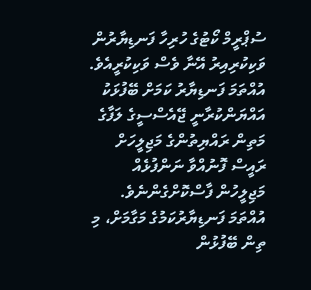ސުޕްރީމް ކޯޓުގެ ހުރިހާ ފަނޑިޔާރުން ވަކިކުރިއިރު އޭނާ ވެސް ވަކިކުރީއެވެ.
އުއްތަމަ ފަނޑިޔާރު ކަމަށް ބޭފުޅަކު އައްޔަންކުރާނީ ޖޭއެސްސީގެ ލަފާގެ މަތިން ރައްޔިތުންގެ މަޖިލީހަށް ރައީސް ފޮނުއްވާ ނަންފުޅެއް މަޖިލީހުން ފާސްކޮށްގެންނެވެ.
އުއްތަމަ ފަނޑިޔާރުކަމުގެ މަގާމަށް، މި ތިން ބޭފުޅުން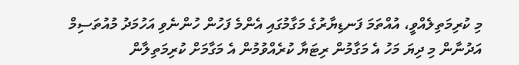މި ކުރިމަތިލެއްވީ، އުއްތަމަ ފަނޑިޔާރުގެ މަގާމުގައި އެންމެ ފަހުން ހުންނެވި އަހުމަދު މުއުތަސިމް އަދުނާން މި ދިޔަ މަހު އެ މަގާމުން ރިޓަޔާ ކުރެއްވުމުން އެ މަގާމަށް ކުރިމަތިލާން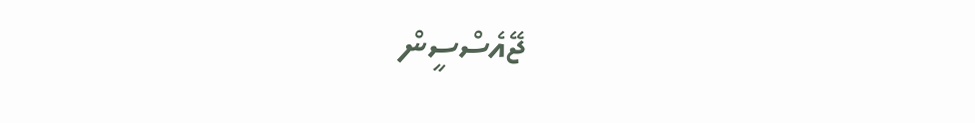ޖޭއެސްސީން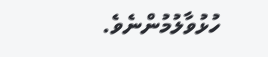ހުޅުވާލުމުންނެވެ.